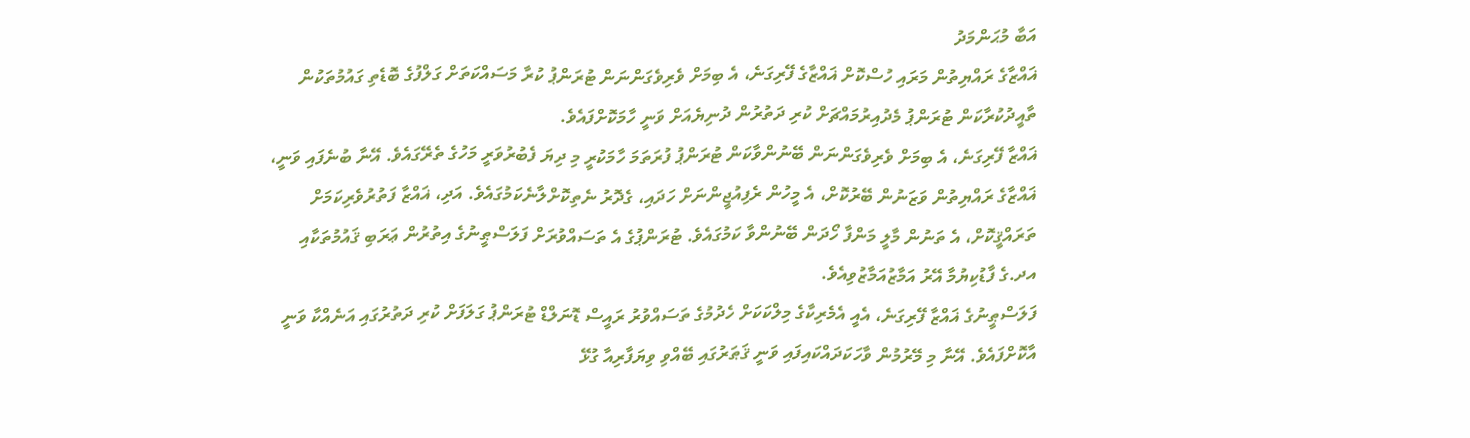އަބާ މުޙަންމަދު
ޣައްޒާގެ ރައްޔިތުން މަރައި ހުސްކޮށް ޣައްޒާގެ ފޭރިގަނެ، އެ ބިމަށް ވެރިވެގަންނަން ޓުރަންޕު ކުރާ މަސައްކަތަށް ގަލްފުގެ ބޮޑެތި ގައުމުތަކުން ތާއީދުކުރާކަން ޓުރަންޕު މެދުއިރުމައްޗަށް ކުރި ދަތުރުން ދުނިޔެއަށް ވަނީ ހާމަކޮށްފައެވެ.
ޣައްޒާ ފޭރިގަނެ، އެ ބިމަށް ވެރިވެގަންނަން ބޭނުންވާކަން ޓުރަންޕު ފުރަތަމަ ހާމަކުރީ މި ދިޔަ ފެބުރުވަރީ މަހުގެ ތެރޭގައެވެ. އޭނާ ބުނެފައި ވަނީ، ޣައްޒާގެ ރައްޔިތުން ވަޒަނުން ބޭރުކޮށް، އެ މީހުން ރެފިއުޖީންނަށް ހަދައި، ގެދޮރު ނެތިކޮށްލާނެކަމުގައެވެ. އަދި، ޣައްޒާ ފަތުރުވެރިކަމަށް ތަރައްޤީކޮށް، އެ ތަނުން މާލީ މަންފާ ހޯދަން ބޭނުންވާ ކަމުގައެވެ. ޓުރަންޕުގެ އެ ތަސައްވުރަށް ފަލަސްޠީނުގެ އިތުރުން ޢަރަބި ޤައުމުތަކާއި އދ.ގެ ފާޑުކިޔުމާ އޭރު އަމާޒުއަމާޒުވިއެވެ.
ފަލަސްޠީނުގެ ޣައްޒާ ފޭރިގަނެ، އެއީ އެމެރިކާގެ މިލްކަކަށް ހެދުމުގެ ތަސައްވުރު ރައީސް ޑޮނަލްޑް ޓުރަންޕު ގަލަފަށް ކުރި ދަތުރުގައި އަނެއްކާ ވަނީ އާކޮށްފައެވެ. އޭނާ މި މޭރުމުން ވާހަކަދައްކައިފައި ވަނީ ޤަޠަރުގައި ބޭއްވި ވިޔަފާރިއާ ގުޅޭ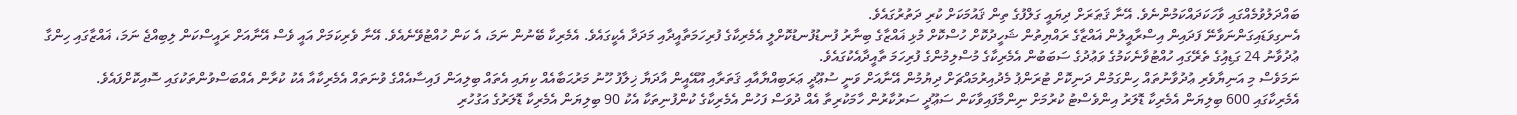ބައްދަލުވުމެއްގައި ވާހަކަދައްކަމުންނެވެ. އޭނާ ޤަޠަރަށް ދިޔައީ ގަލްފުގެ ތިން ޤައުމަކަށް ކުރި ދަތުރުގައެވެ.
އެނގިވަޑައިގަންނަވާނޭ ފަދައިން އިސްރާއީލުން ޣައްޒާގެ ރައްޔިތުން ޝަހީދުކޮށް ހުސްކޮށް މުޅި ޣައްޒާގެ ބިނާރު ފުނޑުފުނޑުކޮށްލީ އެމެރިކާގެ ފުރިހަމަތާއީދާއި މަދަދާ އެކީގައެވެ. އެމެރިކާ ބޭނުން ނަމަ، އެ ކަން ހުއްޓުވޭނެއެވެ. އޭނާ ވެރިކަމަށް އައީ ވެސް އޭނާއަށް ރައީސްކަން ލިބިއްޖެ ނަމަ، ޣައްޒާގައި ހިންގާ ޢުދުވާނު 24 ގަޑިއިުގެ ތެރޭގައި ހުއްޓުވާނެކަމުގެ ވަޢުދުގެ ސަބަބުން އެމެރިކާގެ މުސްލިމުންގެ ފުރިހަމަ ތާއީދާއެކުގައެވެ.
ނަމަވެސް މި އަނިޔާވެރި ޢުދުވާނުތައް ހިންގަމުން ދަނިކޮށް ޓުރަންޕު މެދުއިރުމައްޗަށް ދިޔުމުން އޭނާއަށް ވަނީ ސުޢޫދީ ޢަރަބިއްޔާއާއި ޤަތަރާއި އޫއޭއީން އާދަޔާ ޚިލާފު ހޫނު މަރުޙަބާއެއް ކިޔައި އެތައް ބިލިއަން ފައިސާއެއްގެ ވުނަތައް އެމެރިކާއާ އެކު ކުރާން އެއްބަސްވުންތަކުގައި ސޮއިކޮށްފައެވެ.
އެމެރިކާގައި 600 ބިލިޔަން އެމެރިކާ ޑޮލަރު އިންވެސްޓު ކުރުމަށް ނިންމާފައިވާކަން ސަޢޫދީ ސަރުކާރުން ހާމަކުރިތާ އެއް ދުވަސް ފަހުން އެމެރިކާގެ ކުންފުނިތަކާ އެކު 90 ބިލިޔަން އެމެރިކާ ޑޮލަރުގެ އަގުހުރި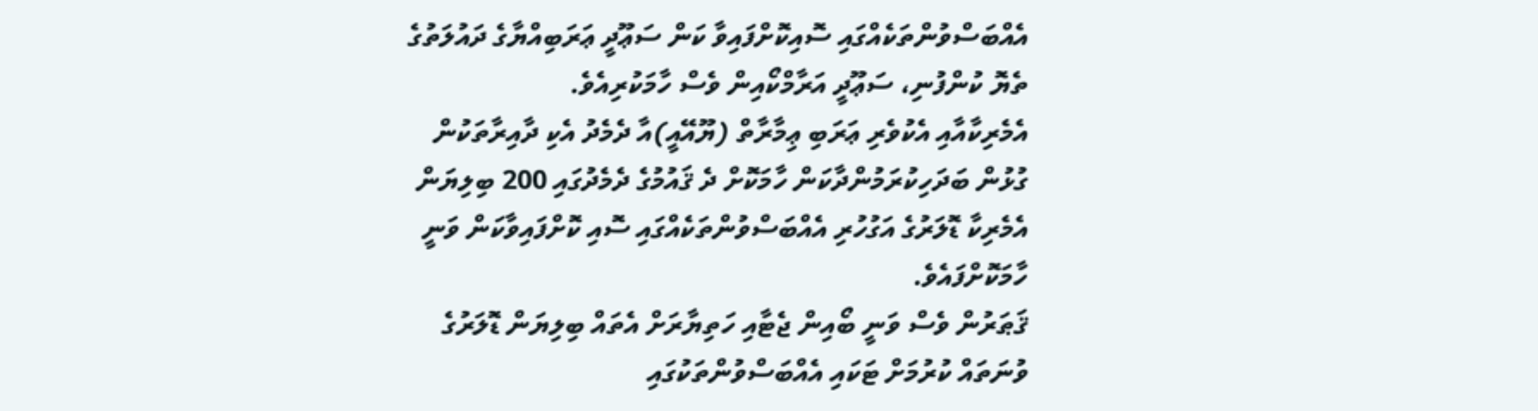އެއްބަސްވުންތަކެއްގައި ސޮއިކޮށްފައިވާ ކަން ސަޢޫދީ ޢަރަބިއްޔާގެ ދައުލަތުގެ ތެޔޮ ކުންފުނި، ސަޢޫދީ އަރާމްކޯއިން ވެސް ހާމަކުރިއެވެ.
އެމެރިކާއާއި އެކުވެރި ޢަރަބި ޢިމާރާތް (ޔޫއޭއީ)އާ ދެމެދު އެކި ދާއިރާތަކުން ގުޅުން ބަދަހިކުރަމުންދާކަން ހާމަކޮށް ދެ ޤައުމުގެ ދެމެދުގައި 200 ބިލިޔަން އެމެރިކާ ޑޮލަރުގެ އަގުހުރި އެއްބަސްވުންތަކެއްގައި ސޮއި ކޮށްފައިވާކަން ވަނީ ހާމަކޮށްފައެވެ.
ޤަޠަރުން ވެސް ވަނީ ބޯއިން ޖެޓާއި ހަތިޔާރަށް އެތައް ބިލިޔަން ޑޮލަރުގެ ވުނަތައް ކުރުމަށް ޓަކައި އެއްބަސްވުންތަކުގައި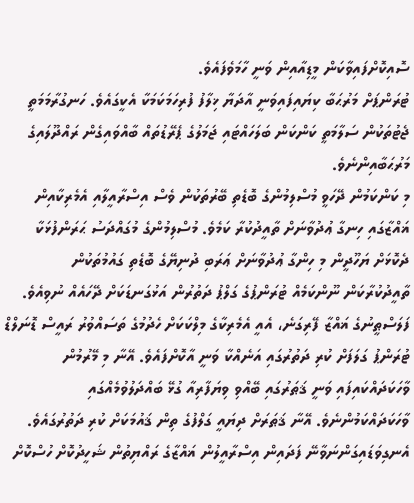ސޮއިކޮށްފައިވާކަން މީޑިއާއިން ވަނީ ހާމަވެފައެވެ.
ޓުރަންޕަށް މަރުޙަބާ ކިޔައިފައިވަނީ އާދަޔާ ޚިލާފު ފުރިހަމަކަމަކާ އެކީގައެވެ. ހަނގުރާމަމަތީ ޖެޓުތަކުން ސަލާމަތީ ކަންކަން ބަލަހައްޓައި ޖަމަލުގެ ޕެރޭޑުތައް ބާއްވައިގެން ރައްދޫލައިގެ މަރުޙަބާއިންނެވެ.
މި ކަންކަމުން ދޭހަވީ މުސްލިމުންގެ ބޮޑެތި ބޭރުތަކުން ވެސް އިސްރާއީލާއި އެމެރިކާއިން ޣައްޒާގައި ހިނގާ ޢުދުވާނަށް ތާއީދުކުރާ ކަމެވެ. މުސްލިމުންގެ މުގައްދަސު ޙަރަންފުޅަކާ ދެކޮޅަށް ޔަހޫދީން މި ހިންގާ ޢުދުވާނަށް ޢަރަބި ދުނިޔޭގެ ބޮޑެތި ގައުމުތަކުން ތާއީދުކުރާކަން ނޫންކަމެއް ޓުރަންޕުގެ ގަލްޕު ދަތުރުން އަޅުގަނޑަކަށް ދޭހައެއް ނުވިއެވެ.
ފަލަސްޠީނުގެ ޣައްޒާ ފޭރިގަނެ، އެއީ އެމެރިކާގެ މިލްކަކަށް ހެދުމުގެ ތަސައްވުރު ރައީސް ޑޮނަލްޑް ޓުރަންޕު ގަލަފަށް ކުރި ދަތުރުގައި އަނެއްކާ ވަނީ އާކޮށްފައެވެ. އޭނާ މި މޭރުމުން ވާހަކަދައްކައިފައި ވަނީ ޤަޠަރުގައި ބޭއްވި ވިޔަފާރިއާ ގުޅޭ ބައްދަލުވުމެއްގައި ވާހަކަދައްކަމުންނެވެ. އޭނާ ޤަޠަރަށް ދިޔައީ ގަލްފުގެ ތިން ޤައުމަކަށް ކުރި ދަތުރުގައެވެ.
އެނގިވަޑައިގަންނަވާނޭ ފަދައިން އިސްރާއީލުން ޣައްޒާގެ ރައްޔިތުން ޝަހީދުކޮށް ހުސްކޮށް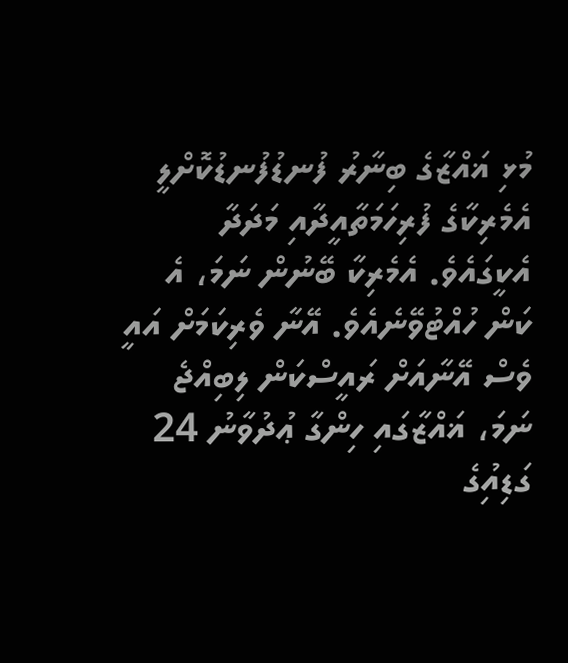މުޅި ޣައްޒާގެ ބިނާރު ފުނޑުފުނޑުކޮށްލީ އެމެރިކާގެ ފުރިހަމަތާއީދާއި މަދަދާ އެކީގައެވެ. އެމެރިކާ ބޭނުން ނަމަ، އެ ކަން ހުއްޓުވޭނެއެވެ. އޭނާ ވެރިކަމަށް އައީ ވެސް އޭނާއަށް ރައީސްކަން ލިބިއްޖެ ނަމަ، ޣައްޒާގައި ހިންގާ ޢުދުވާނު 24 ގަޑިއިުގެ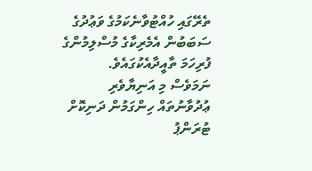ތެރޭގައި ހުއްޓުވާނެކަމުގެ ވަޢުދުގެ ސަބަބުން އެމެރިކާގެ މުސްލިމުންގެ ފުރިހަމަ ތާއީދާއެކުގައެވެ.
ނަމަވެސް މި އަނިޔާވެރި ޢުދުވާނުތައް ހިންގަމުން ދަނިކޮށް ޓުރަންޕު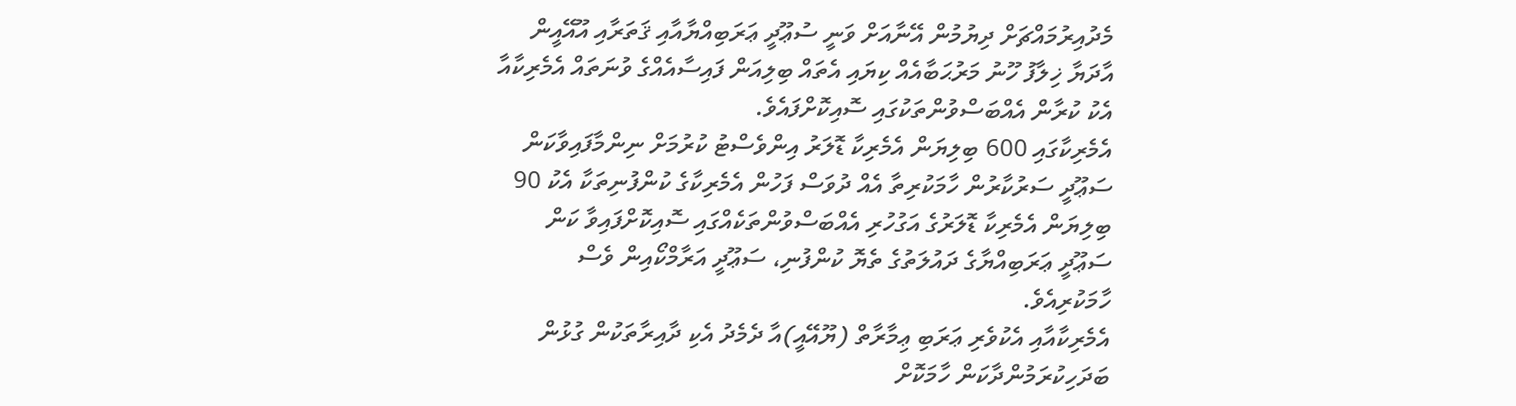މެދުއިރުމައްޗަށް ދިޔުމުން އޭނާއަށް ވަނީ ސުޢޫދީ ޢަރަބިއްޔާއާއި ޤަތަރާއި އޫއޭއީން އާދަޔާ ޚިލާފު ހޫނު މަރުޙަބާއެއް ކިޔައި އެތައް ބިލިއަން ފައިސާއެއްގެ ވުނަތައް އެމެރިކާއާ އެކު ކުރާން އެއްބަސްވުންތަކުގައި ސޮއިކޮށްފައެވެ.
އެމެރިކާގައި 600 ބިލިޔަން އެމެރިކާ ޑޮލަރު އިންވެސްޓު ކުރުމަށް ނިންމާފައިވާކަން ސަޢޫދީ ސަރުކާރުން ހާމަކުރިތާ އެއް ދުވަސް ފަހުން އެމެރިކާގެ ކުންފުނިތަކާ އެކު 90 ބިލިޔަން އެމެރިކާ ޑޮލަރުގެ އަގުހުރި އެއްބަސްވުންތަކެއްގައި ސޮއިކޮށްފައިވާ ކަން ސަޢޫދީ ޢަރަބިއްޔާގެ ދައުލަތުގެ ތެޔޮ ކުންފުނި، ސަޢޫދީ އަރާމްކޯއިން ވެސް ހާމަކުރިއެވެ.
އެމެރިކާއާއި އެކުވެރި ޢަރަބި ޢިމާރާތް (ޔޫއޭއީ)އާ ދެމެދު އެކި ދާއިރާތަކުން ގުޅުން ބަދަހިކުރަމުންދާކަން ހާމަކޮށް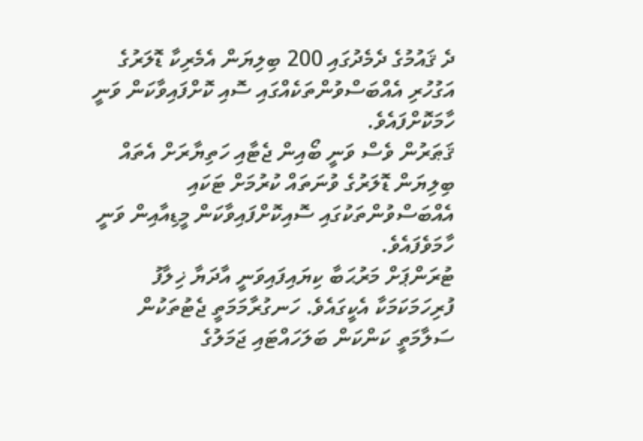ދެ ޤައުމުގެ ދެމެދުގައި 200 ބިލިޔަން އެމެރިކާ ޑޮލަރުގެ އަގުހުރި އެއްބަސްވުންތަކެއްގައި ސޮއި ކޮށްފައިވާކަން ވަނީ ހާމަކޮށްފައެވެ.
ޤަޠަރުން ވެސް ވަނީ ބޯއިން ޖެޓާއި ހަތިޔާރަށް އެތައް ބިލިޔަން ޑޮލަރުގެ ވުނަތައް ކުރުމަށް ޓަކައި އެއްބަސްވުންތަކުގައި ސޮއިކޮށްފައިވާކަން މީޑިއާއިން ވަނީ ހާމަވެފައެވެ.
ޓުރަންޕަށް މަރުޙަބާ ކިޔައިފައިވަނީ އާދަޔާ ޚިލާފު ފުރިހަމަކަމަކާ އެކީގައެވެ. ހަނގުރާމަމަތީ ޖެޓުތަކުން ސަލާމަތީ ކަންކަން ބަލަހައްޓައި ޖަމަލުގެ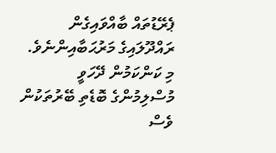ޕެރޭޑުތައް ބާއްވައިގެން ރައްދޫލައިގެ މަރުޙަބާއިންނެވެ.
މި ކަންކަމުން ދޭހަވީ މުސްލިމުންގެ ބޮޑެތި ބޭރުތަކުން ވެސް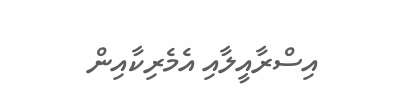އިސްރާއީލާއި އެމެރިކާއިން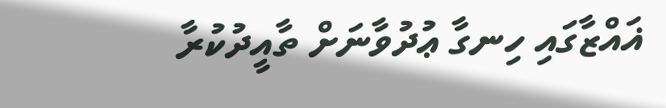ޣައްޒާގައި ހިނގާ ޢުދުވާނަށް ތާއީދުކުރާ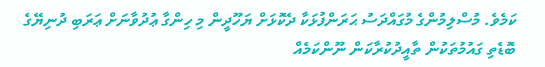ކަމެވެ. މުސްލިމުންގެ މުގައްދަސު ޙަރަންފުޅަކާ ދެކޮޅަށް ޔަހޫދީން މި ހިންގާ ޢުދުވާނަށް ޢަރަބި ދުނިޔޭގެ ބޮޑެތި ގައުމުތަކުން ތާއީދުކުރާކަން ނޫންކަމެއް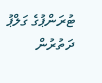ޓުރަންޕުގެ ގަލްޕު ދަތުރުން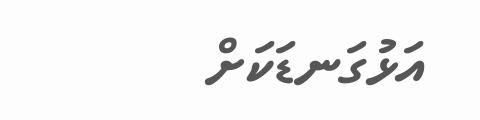އަޅުގަނޑަކަށް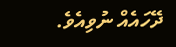ދޭހައެއް ނުވިއެވެ.